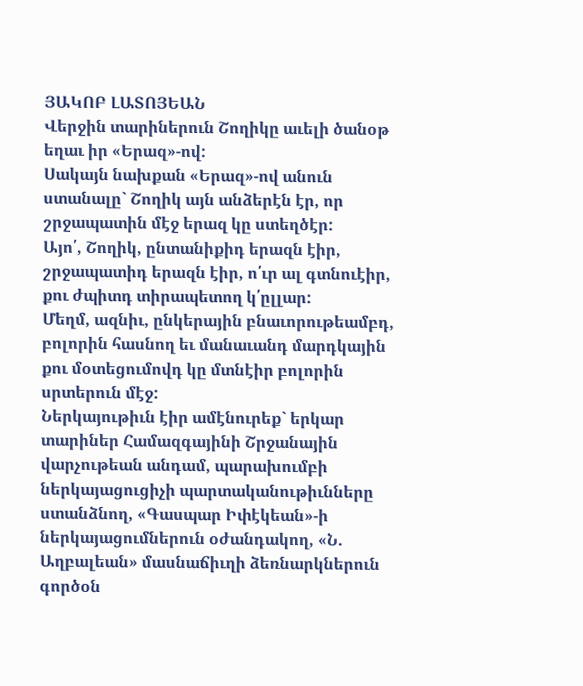ՅԱԿՈԲ ԼԱՏՈՅԵԱՆ
Վերջին տարիներուն Շողիկը աւելի ծանօթ եղաւ իր «Երազ»-ով:
Սակայն նախքան «Երազ»-ով անուն ստանալը` Շողիկ այն անձերէն էր, որ շրջապատին մէջ երազ կը ստեղծէր:
Այո՛, Շողիկ, ընտանիքիդ երազն էիր, շրջապատիդ երազն էիր, ո՛ւր ալ գտնուէիր, քու ժպիտդ տիրապետող կ՛ըլլար:
Մեղմ, ազնիւ, ընկերային բնաւորութեամբդ, բոլորին հասնող եւ մանաւանդ մարդկային քու մօտեցումովդ կը մտնէիր բոլորին սրտերուն մէջ:
Ներկայութիւն էիր ամէնուրեք` երկար տարիներ Համազգայինի Շրջանային վարչութեան անդամ, պարախումբի ներկայացուցիչի պարտականութիւնները ստանձնող, «Գասպար Իփէկեան»-ի ներկայացումներուն օժանդակող, «Ն. Աղբալեան» մասնաճիւղի ձեռնարկներուն գործօն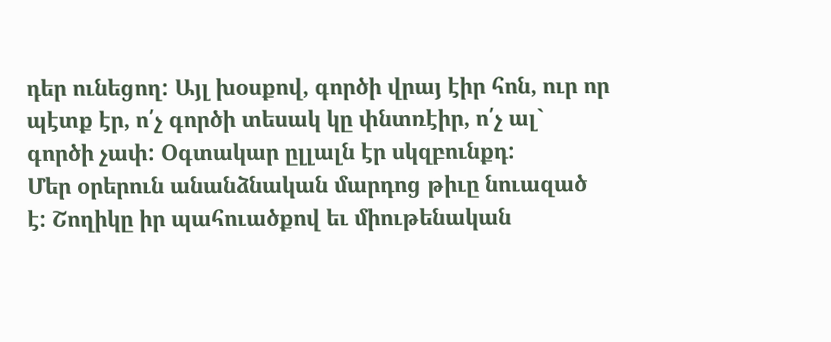դեր ունեցող: Այլ խօսքով, գործի վրայ էիր հոն, ուր որ պէտք էր, ո՛չ գործի տեսակ կը փնտռէիր, ո՛չ ալ` գործի չափ: Օգտակար ըլլալն էր սկզբունքդ:
Մեր օրերուն անանձնական մարդոց թիւը նուազած է: Շողիկը իր պահուածքով եւ միութենական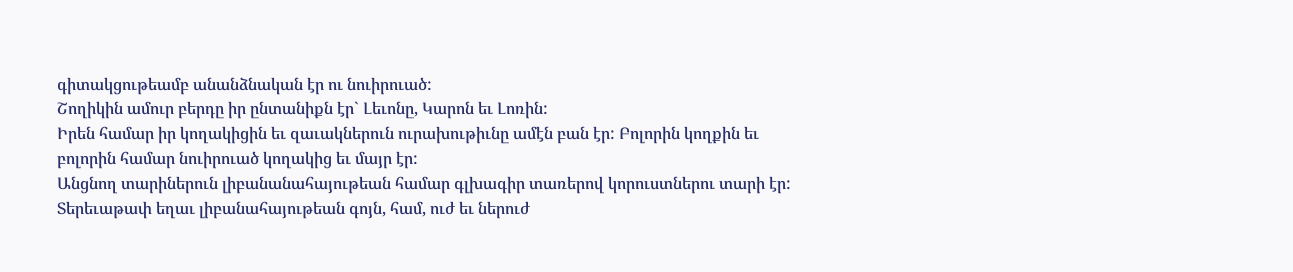գիտակցութեամբ անանձնական էր ու նուիրուած:
Շողիկին ամուր բերդը իր ընտանիքն էր` Լեւոնը, Կարոն եւ Լոռին:
Իրեն համար իր կողակիցին եւ զաւակներուն ուրախութիւնը ամէն բան էր: Բոլորին կողքին եւ բոլորին համար նուիրուած կողակից եւ մայր էր:
Անցնող տարիներուն լիբանանահայութեան համար գլխագիր տառերով կորուստներու տարի էր:
Տերեւաթափ եղաւ լիբանահայութեան գոյն, համ, ուժ եւ ներուժ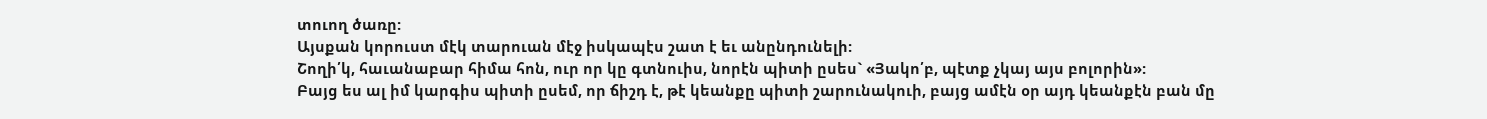տուող ծառը:
Այսքան կորուստ մէկ տարուան մէջ իսկապէս շատ է եւ անընդունելի:
Շողի՛կ, հաւանաբար հիմա հոն, ուր որ կը գտնուիս, նորէն պիտի ըսես` «Յակո՛բ, պէտք չկայ այս բոլորին»:
Բայց ես ալ իմ կարգիս պիտի ըսեմ, որ ճիշդ է, թէ կեանքը պիտի շարունակուի, բայց ամէն օր այդ կեանքէն բան մը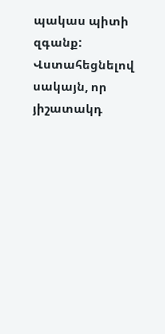պակաս պիտի զգանք: Վստահեցնելով սակայն, որ յիշատակդ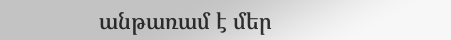անթառամ է մեր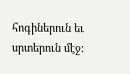հոգիներուն եւ սրտերուն մէջ: